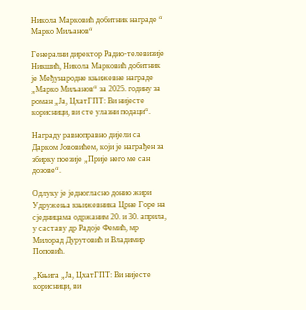Никола Марковић добитник награде “ Марко Миљанов“

Генерални директор Радио-телевизије Никшић, Никола Марковић добитник је Међународне књижевне награде „Марко Миљанов“ за 2025. годину за роман „Ја, ЦхатГПТ: Ви нијесте корисници, ви сте улазни подаци“.

Награду равноправно дијели са Дарком Јововићем, који је награђен за збирку поезије „Прије него ме сан дозове“.

Одлуку је једногласно донио жири Удружења књижевника Црне Горе на сједницама одржаним 20. и 30. априла, у саставу др Радоје Фемић, мр Милорад Дурутовић и Владимир Поповић.

„Књига „Ја, ЦхатГПТ: Ви нијесте корисници, ви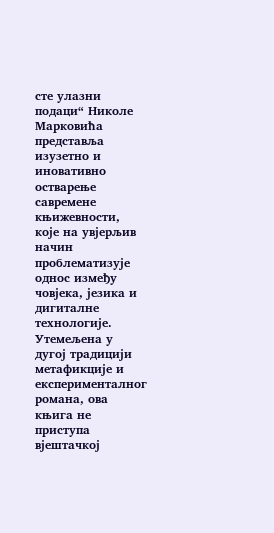сте улазни подаци“ Николе Марковића представља изузетно и иновативно остварење савремене књижевности, које на увјерљив начин проблематизује однос између човјека, језика и дигиталне технологије. Утемељена у дугој традицији метафикције и експерименталног романа, ова књига не приступа вјештачкој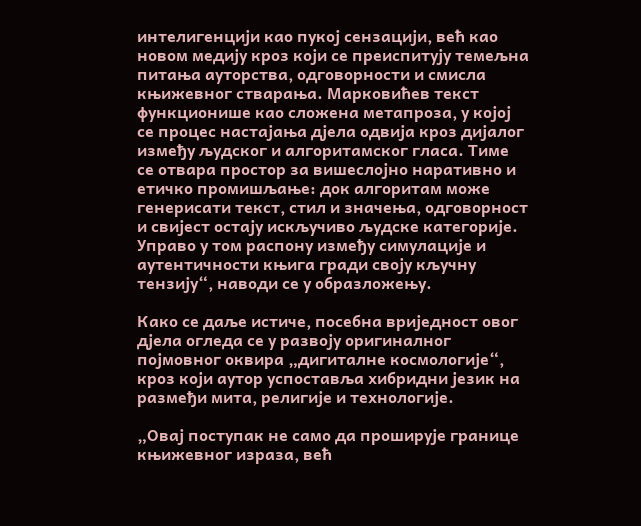интелигенцији као пукој сензацији, већ као новом медију кроз који се преиспитују темељна питања ауторства, одговорности и смисла књижевног стварања. Марковићев текст функционише као сложена метапроза, у којој се процес настајања дјела одвија кроз дијалог између људског и алгоритамског гласа. Тиме се отвара простор за вишеслојно наративно и етичко промишљање: док алгоритам може генерисати текст, стил и значења, одговорност и свијест остају искључиво људске категорије. Управо у том распону између симулације и аутентичности књига гради своју кључну тензију“, наводи се у образложењу.

Како се даље истиче, посебна вриједност овог дјела огледа се у развоју оригиналног појмовног оквира „дигиталне космологије“, кроз који аутор успоставља хибридни језик на размеђи мита, религије и технологије.

„Овај поступак не само да проширује границе књижевног израза, већ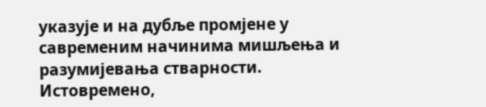указује и на дубље промјене у савременим начинима мишљења и разумијевања стварности. Истовремено,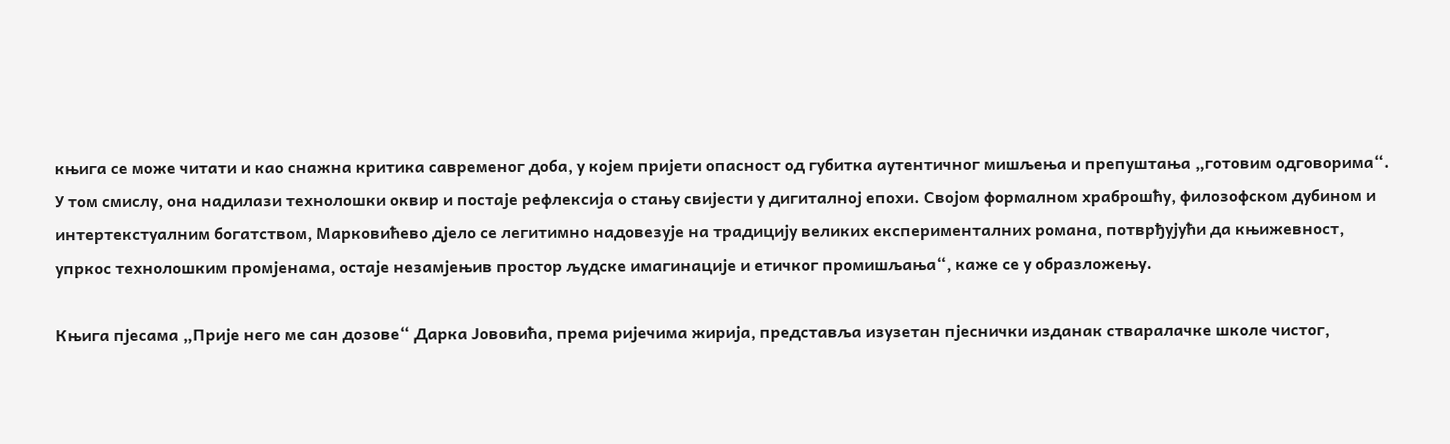књига се може читати и као снажна критика савременог доба, у којем пријети опасност од губитка аутентичног мишљења и препуштања „готовим одговорима“. У том смислу, она надилази технолошки оквир и постаје рефлексија о стању свијести у дигиталној епохи. Својом формалном храброшћу, филозофском дубином и интертекстуалним богатством, Марковићево дјело се легитимно надовезује на традицију великих експерименталних романа, потврђујући да књижевност, упркос технолошким промјенама, остаје незамјењив простор људске имагинације и етичког промишљања“, каже се у образложењу.

Књига пјесама „Прије него ме сан дозове“ Дарка Јововића, према ријечима жирија, представља изузетан пјеснички изданак стваралачке школе чистог,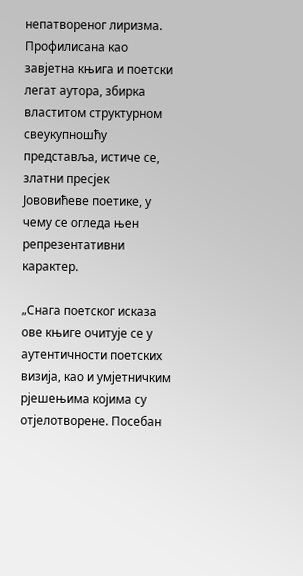непатвореног лиризма. Профилисана као завјетна књига и поетски легат аутора, збирка властитом структурном свеукупношћу представља, истиче се, златни пресјек Јововићеве поетике, у чему се огледа њен репрезентативни карактер.

„Снага поетског исказа ове књиге очитује се у аутентичности поетских визија, као и умјетничким рјешењима којима су отјелотворене. Посебан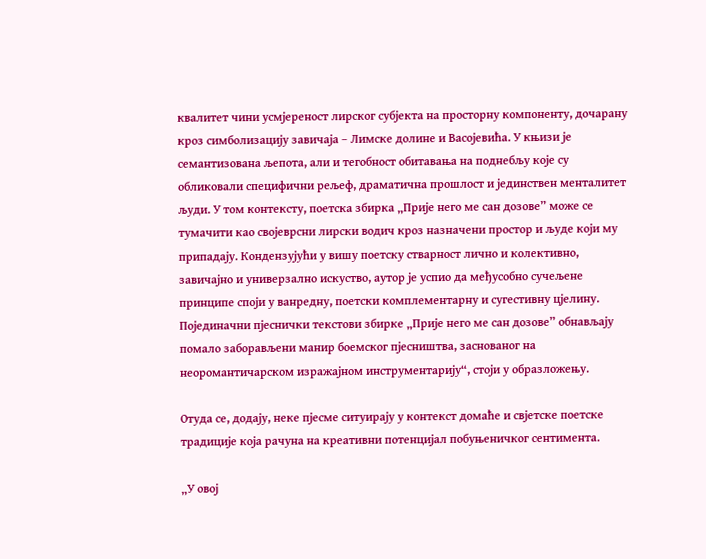квалитет чини усмјереност лирског субјекта на просторну компоненту, дочарану кроз симболизацију завичаја – Лимске долине и Васојевића. У књизи је семантизована љепота, али и тегобност обитавања на поднебљу које су обликовали специфични рељеф, драматична прошлост и јединствен менталитет људи. У том контексту, поетска збирка „Прије него ме сан дозове” може се тумачити као својеврсни лирски водич кроз назначени простор и људе који му припадају. Кондензујући у вишу поетску стварност лично и колективно, завичајно и универзално искуство, аутор је успио да међусобно сучељене принципе споји у ванредну, поетски комплементарну и сугестивну цјелину.
Појединачни пјеснички текстови збирке „Прије него ме сан дозове” обнављају помало заборављени манир боемског пјесништва, заснованог на неоромантичарском изражајном инструментарију“, стоји у образложењу.

Отуда се, додају, неке пјесме ситуирају у контекст домаће и свјетске поетске традиције која рачуна на креативни потенцијал побуњеничког сентимента.

„У овој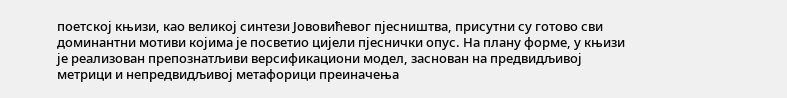поетској књизи, као великој синтези Јововићевог пјесништва, присутни су готово сви доминантни мотиви којима је посветио цијели пјеснички опус. На плану форме, у књизи је реализован препознатљиви версификациони модел, заснован на предвидљивој метрици и непредвидљивој метафорици преиначења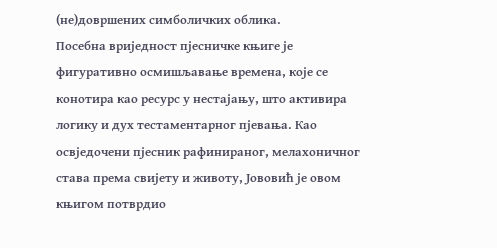(не)довршених симболичких облика.
Посебна вриједност пјесничке књиге је фигуративно осмишљавање времена, које се конотира као ресурс у нестајању, што активира логику и дух тестаментарног пјевања. Као освједочени пјесник рафинираног, мелахоничног става према свијету и животу, Јововић је овом књигом потврдио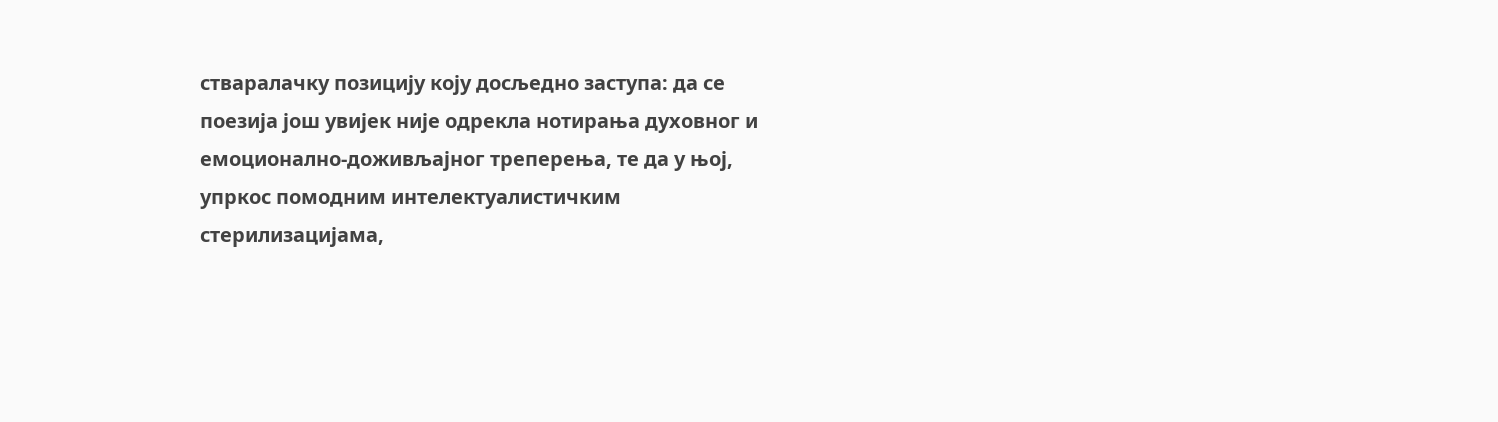стваралачку позицију коју досљедно заступа: да се поезија још увијек није одрекла нотирања духовног и емоционално-доживљајног треперења, те да у њој, упркос помодним интелектуалистичким стерилизацијама,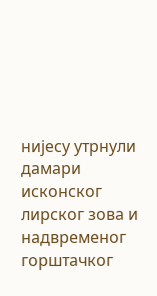нијесу утрнули дамари исконског лирског зова и надвременог горштачког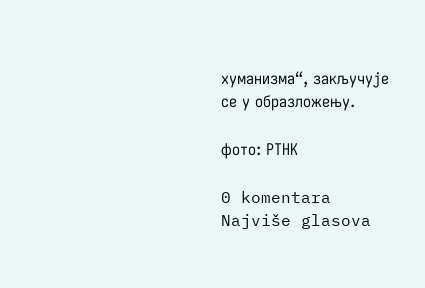хуманизма“, закључује се у образложењу.

фото: РТНК

0 komentara
Najviše glasova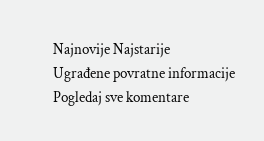Najnovije Najstarije
Ugrađene povratne informacije
Pogledaj sve komentare